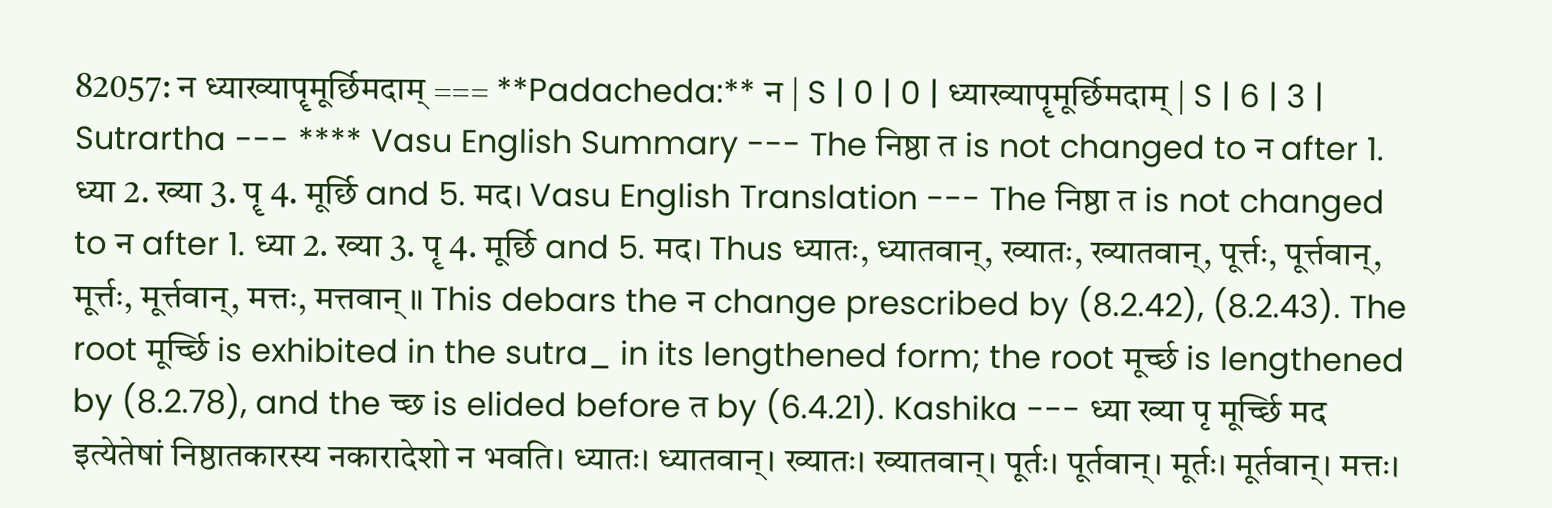82057: न ध्याख्यापॄमूर्छिमदाम् === **Padacheda:** न | S | 0 | 0 | ध्याख्यापॄमूर्छिमदाम् | S | 6 | 3 | Sutrartha --- **** Vasu English Summary --- The निष्ठा त is not changed to न after 1. ध्या 2. ख्या 3. पॄ 4. मूर्छि and 5. मद। Vasu English Translation --- The निष्ठा त is not changed to न after 1. ध्या 2. ख्या 3. पॄ 4. मूर्छि and 5. मद। Thus ध्यातः, ध्यातवान्, ख्यातः, ख्यातवान्, पूर्त्तः, पूर्त्तवान्, मूर्त्तः, मूर्त्तवान्, मत्तः, मत्तवान् ॥ This debars the न change prescribed by (8.2.42), (8.2.43). The root मूर्च्छि is exhibited in the sutra_ in its lengthened form; the root मूर्च्छ is lengthened by (8.2.78), and the च्छ is elided before त by (6.4.21). Kashika --- ध्या ख्या पृ मूर्च्छि मद इत्येतेषां निष्ठातकारस्य नकारादेशो न भवति। ध्यातः। ध्यातवान्। ख्यातः। ख्यातवान्। पूर्तः। पूर्तवान्। मूर्तः। मूर्तवान्। मत्तः।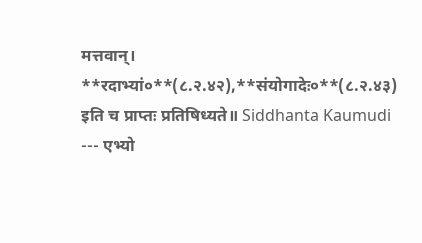मत्तवान्। **रदाभ्यां०**(८.२.४२),**संयोगादेः०**(८.२.४३) इति च प्राप्तः प्रतिषिध्यते॥ Siddhanta Kaumudi --- एभ्यो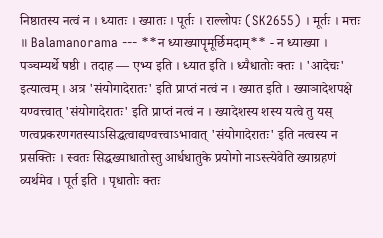निष्ठातस्य नत्वं न । ध्यातः । ख्यातः । पूर्तः । राल्लोपः (SK2655) । मूर्तः । मत्तः ॥ Balamanorama --- **न ध्याख्यापॄमूर्छिमदाम्** - न ध्याख्या । पञ्चम्यर्थे षष्ठी । तदाह — एभ्य इति । ध्यात इति । ध्यैधातोः क्तः । 'आदेचः' इत्यात्वम् । अत्र 'संयोगादेरातः' इति प्राप्तं नत्वं न । ख्यात इति । ख्याञादेशपक्षे यण्वत्त्वात् 'संयोगादेरातः' इति प्राप्तं नत्वं न । ख्यादेशस्य शस्य यत्वे तु यस् णत्वप्रकरणगतस्याऽसिद्धत्वाद्यण्वत्त्वाऽभावात् 'संयोगादेरातः' इति नत्वस्य न प्रसक्तिः । स्वतः सिद्धख्याधातोस्तु आर्धधातुके प्रयोगो नाऽस्त्येवेति ख्याग्रहणं व्यर्थमेव । पूर्त इति । पृधातोः क्तः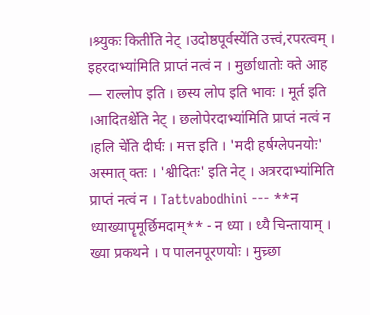।श्र्युकः किती॑ति नेट् ।उदोष्ठपूर्वस्ये॑ति उत्त्वं,रपरत्वम् । इहरदाभ्या॑मिति प्राप्तं नत्वं न । मुर्छाधातोः क्ते आह — राल्लोप इति । छस्य लोप इति भावः । मूर्त इति ।आदितश्चे॑ति नेट् । छलोपेरदाभ्या॑मिति प्राप्तं नत्वं न ।हलि चे॑ति दीर्घः । मत्त इति । 'मदी हर्षग्लेपनयोः' अस्मात् क्तः । 'श्वीदितः' इति नेट् । अत्ररदाभ्या॑मिति प्राप्तं नत्वं न । Tattvabodhini --- **न ध्याख्यापॄमूर्छिमदाम्** - न ध्या । ध्यै चिन्तायाम् । ख्या प्रकथने । प पालनपूरणयोः । मुच्र्छा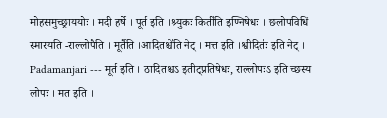मोहसमुच्छ्राययोः । मदी हर्षे । पूर्त इति ।श्र्युकः किती॑ति इण्निषेधः । छलोपविधिं स्मारयति -राल्लोपैति । मूर्तैति ।आदितश्चे॑ति नेट् । मत्त इति ।श्वीदितः॑ इति नेट् । Padamanjari --- मूर्त इति । ठादितश्चऽ इतीट्प्रतिषेधः, राल्लोपःऽ इति च्छस्य लोपः । मत इति ।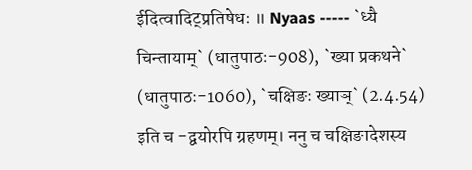ईदित्वादिट्प्रतिषेधः ॥ Nyaas ----- `ध्यै चिन्तायाम्` (धातुपाठः-908), `ख्या प्रकथने` (धातुपाठः-1060), `चक्षिङः ख्याञ्` (2.4.54) इति च -द्वयोरपि ग्रहणम्। ननु च चक्षिङादेशस्य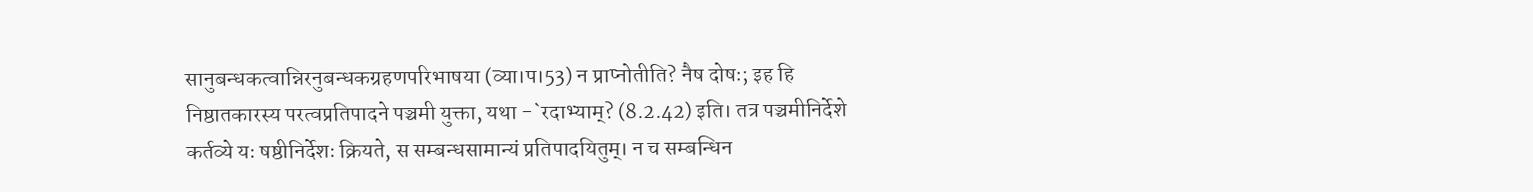सानुबन्धकत्वान्निरनुबन्धकग्रहणपरिभाषया (व्या।प।53) न प्राप्नोतीति? नैष दोषः; इह हि निष्ठातकारस्य परत्वप्रतिपादने पञ्चमी युक्ता, यथा -`रदाभ्याम्? (8.2.42) इति। तत्र पञ्चमीनिर्देशे कर्तव्ये यः षष्ठीनिर्देशः क्रियते, स सम्बन्धसामान्यं प्रतिपादयितुम्। न च सम्बन्धिन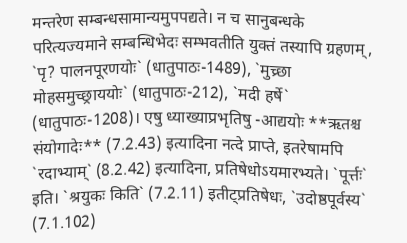मन्तरेण सम्बन्धसामान्यमुपपद्यते। न च सानुबन्धके परित्यज्यमाने सम्बन्धिभेदः सम्भवतीति युक्तं तस्यापि ग्रहणम्, `पृ? पालनपूरणयोः` (धातुपाठः-1489), `मुच्र्छा मोहसमुच्छ्राययोः` (धातुपाठः-212), `मदी हर्षे` (धातुपाठः-1208)। एषु ध्याख्याप्रभृतिषु -आद्ययोः **ऋतश्च संयोगादेः** (7.2.43) इत्यादिना नत्दे प्राप्ते, इतरेषामपि `रदाभ्याम्` (8.2.42) इत्यादिना, प्रतिषेधोऽयमारभ्यते। `पूर्त्तः` इति। `श्रयुकः किति` (7.2.11) इतीट्प्रतिषेधः, `उदोष्ठपूर्वस्य` (7.1.102)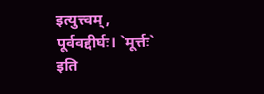इत्युत्त्वम्, पूर्ववद्दीर्घः। `मूर्त्तः` इति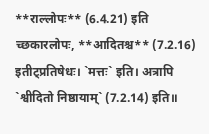**राल्लोपः** (6.4.21) इति च्छकारलोपः, **आदितश्च** (7.2.16) इतीट्प्रतिषेधः। `मत्तः` इति। अत्रापि `श्वीदितो निष्ठायाम्` (7.2.14) इति॥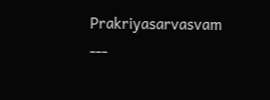Prakriyasarvasvam ---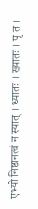एभ्यो निष्ठानत्वं न स्यात् । ध्यातः । ख्यातः । पृ त ।